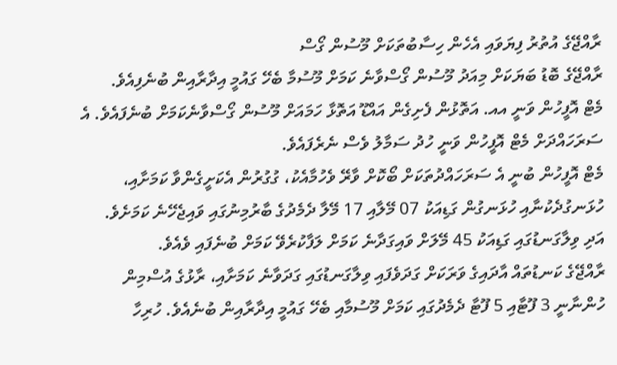ރާއްޖޭގެ އުތުރު ފިޔަވައި އެހެން ހިސާބުތަކަށް މޫސުން ގޯސް
ރާއްޖޭގެ ބޮޑު ބަޔަކަށް މިއަދު މޫސުން ގޯސްވާނެ ކަމަށް މޫސުމާ ބެހޭ ގައުމީ އިދާރާއިން ބުނެފިއެވެ.
މެޓް އޮފީހުން ވަނީ އއ. އަތޮޅުން ފެށިގެން އައްޑޫ އަތޮޅާ ހަމައަށް މޫސުން ގޯސްވާނެކަމަށް ބުނެފައެވެ. އެ ސަރަހައްދަށް މެޓް އޮފީހުން ވަނީ ހުދު ސަމާލު ވެސް ނެރެފައެވެ.
މެޓް އޮފީހުން ބުނީ އެ ސަރަހައްދުތަކަށް ބޯކޮށް ވާރޭ ވެހުމާއެކު، ގުގުރުން އެކަށީގެންވާ ކަމަށާއި، ހުޅަނގުދެކުނާއި ހުޅަނގުން ގަޑިއަކު 07 މޭލާއި 17 މޭލާ ދެމެދުގެ ބާރުމިނުގައި ވައިޖެހޭނެ ކަމަށެވެ.
އަދި ވިލާގަނޑުގައި ގަޑިއަކު 45 މޭލަށް ވައިގަދާނެ ކަމަށް ލަފާކުރެވޭ ކަމަށް ބުނެފައި ވެއެވެ.
ރާއްޖޭގެ ކަނޑުތައް އާދައިގެ ވަރަކަށް ގަދަވެފައި ވިލާގަނޑުގައި ގަދަވާނެ ކަމަށާއި، ރާޅުގެ އުސްމިން ހުންނާނީ 3 ފޫޓާއި 5 ފޫޓާ ދެމެދުގައި ކަމަށް މޫސުމާއި ބެހޭ ގައުމީ އިދާރާއިން ބުނެއެވެ. ހުރިހާ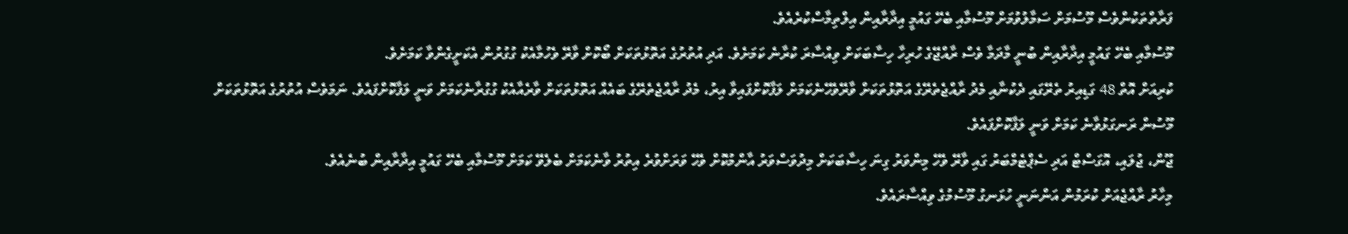ފަރާތްތަކުންވެސް މޫސުމަށް ސަމާލުވުމަށް މޫސުމާއި ބެހޭ ގައުމީ އިދާރާއިން އިލްތިމާސްކުރެއެވެ.
މޫސުމާއި ބެހޭ ގައުމީ އިދާރާއިން ބުނީ މާދަމާ ވެސް ރާއްޖޭގެ ހުރިހާ ހިސާބަކަށް ވިއްސާރަ ކުރާނެ ކަމަށެވެ. އަދި އުތުރުގެ އަތޮޅުތަކަށް ބޯކޮށް ވާރޭ ވެހުމާއެކު ގުގުރުން އެކަށީގެންވާ ކަމަށެވެ.
ކުރިއަށް އޮތް 48 ގަޑިއިރު ތެރޭގައި ދެކުނާއި މެދު ރާއްޖެތެރޭގެ އަތޮޅުތަކަށް ވާރޭވެހޭނެކަމަށް ލަފާކޮށްފައިވާ އިރު، މެދު ރާއްޖެތެރޭގެ ބައެއް އަތޮޅުތަކަށް ވާރެއާއެކު ގުގުރާނެކަމަށް ވަނީ ލަފާކޮށްފައެވެ. ނަމަވެސް އުތުރުގެ އަތޮޅުތަކަށް މޫސުން ރަނގަޅުވާނެ ކަމަށް ވަނީ ލަފާކޮށްފައެވެ.
ޖޫން، ޖުލައި، އޮގަސްޓް އަދި ސެޕްޓެމްބަރު ގައި ވާރޭ ވެހޭ މިންވަރު ގިނަ ހިސާބަކަށް މިދުވަސްވަރު އާންމުކޮށް ވެހޭ ވަރަށްވުރެ އިތުރު ވާނެކަމަށް ބެލެވޭ ކަމަށް މޫސުމާއި ބެހޭ ގައުމީ އިދާރާއިން ބުނެއެވެ.
މިހާރު ރާއްޖެއަށް ކުރަމުން އަންނަނީ ހުޅަނގު މޫސުމުގެ ވިއްސާރައެވެ.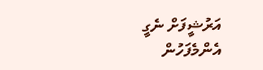އަރުޝީފަށް ނެގީ
އެންމެފަހުން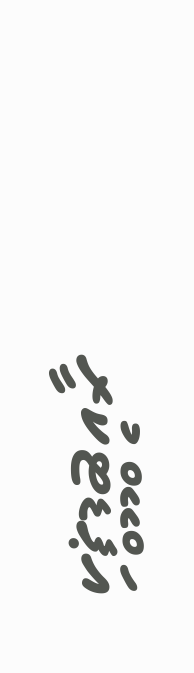އަޕްޑޭޓްކުރީ